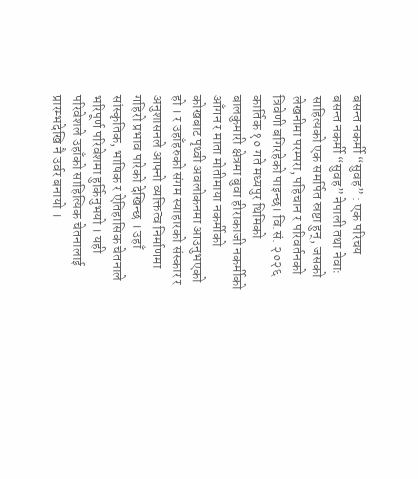बसन्त नकर्मी “सुवह” : एक परिचय
बसन्त नकर्मी “सुवह” नेपाली तथा नेवाः साहित्यको एक समर्पित स्रष्टा हुन्, जसको लेखनीमा परम्परा, पहिचान र परिवर्तनको त्रिवेणी बगिरहेको पाइन्छ। वि.सं. २०२६ कार्तिक १० गते मध्यपुर थिमिको बालकुमारी क्षेत्रमा बुवा हीराकाजी नकर्मीको आँगन र माता मोतीमाया नकर्मीको कोखबाट पृथ्वी अवलोकनमा आउनुभएको हो । र उहाँहरुको संगम स्याहारको संस्कार र अनुशासनले आफ्नो व्यक्तित्व निर्माणमा गहिरो प्रभाव पारेको देखिन्छ । उहाँ सांस्कृतिक, भाषिक र ऐतिहासिक चेतनाले भरिपूर्ण परिवेशमा हुर्किनुभयो । यही परिवेशले उहाँको साहित्यिक चेतनालाई प्रारम्भदेखि नै उर्वर बनायो ।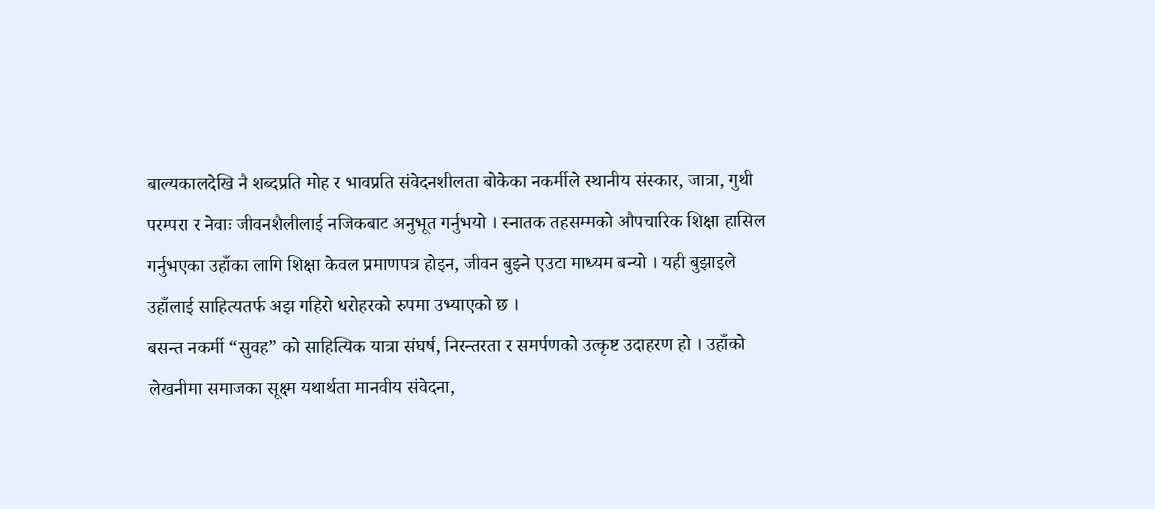बाल्यकालदेखि नै शब्दप्रति मोह र भावप्रति संवेदनशीलता बोकेका नकर्मीले स्थानीय संस्कार, जात्रा, गुथी परम्परा र नेवाः जीवनशैलीलाई नजिकबाट अनुभूत गर्नुभयो । स्नातक तहसम्मको औपचारिक शिक्षा हासिल गर्नुभएका उहाँका लागि शिक्षा केवल प्रमाणपत्र होइन, जीवन बुझ्ने एउटा माध्यम बन्यो । यही बुझाइले उहाँलाई साहित्यतर्फ अझ गहिरो धरोहरको रुपमा उभ्याएको छ ।
बसन्त नकर्मी “सुवह” को साहित्यिक यात्रा संघर्ष, निरन्तरता र समर्पणको उत्कृष्ट उदाहरण हो । उहाँको लेखनीमा समाजका सूक्ष्म यथार्थता मानवीय संवेदना,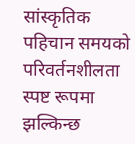सांस्कृतिक पहिचान समयको परिवर्तनशीलता स्पष्ट रूपमा झल्किन्छ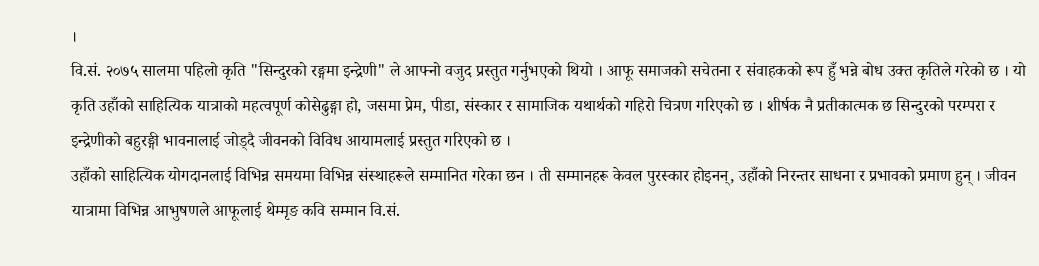।
वि.सं. २०७५ सालमा पहिलो कृति "सिन्दुरको रङ्गमा इन्द्रेणी" ले आफ्नो वजुद प्रस्तुत गर्नुभएको थियो । आफू समाजको सचेतना र संवाहकको रूप हुँ भन्ने बोध उक्त कृतिले गरेको छ । यो कृति उहाँको साहित्यिक यात्राको महत्वपूर्ण कोसेढुङ्गा हो, जसमा प्रेम, पीडा, संस्कार र सामाजिक यथार्थको गहिरो चित्रण गरिएको छ । शीर्षक नै प्रतीकात्मक छ सिन्दुरको परम्परा र इन्द्रेणीको बहुरङ्गी भावनालाई जोड्दै जीवनको विविध आयामलाई प्रस्तुत गरिएको छ ।
उहाँको साहित्यिक योगदानलाई विभिन्न समयमा विभिन्न संस्थाहरूले सम्मानित गरेका छन । ती सम्मानहरू केवल पुरस्कार होइनन्, उहाँको निरन्तर साधना र प्रभावको प्रमाण हुन् । जीवन यात्रामा विभिन्न आभुषणले आफूलाई थेम्मृङ कवि सम्मान वि.सं.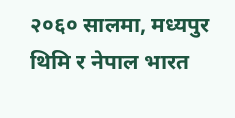२०६० सालमा, मध्यपुर थिमि र नेपाल भारत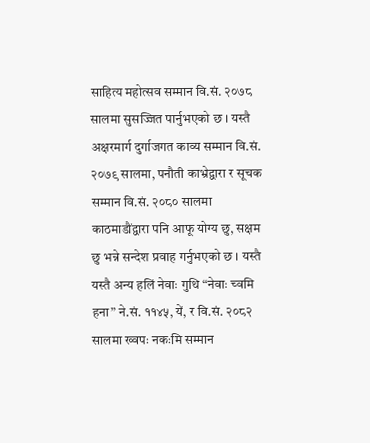साहित्य महोत्सव सम्मान वि.सं. २०७८ सालमा सुसज्जित पार्नुभएको छ । यस्तै अक्षरमार्ग दुर्गाजगत काव्य सम्मान वि.सं. २०७९ सालमा, पनौती काभ्रेद्वारा र सूचक सम्मान वि.सं. २०८० सालमा काठमाडौंद्वारा पनि आफू योग्य छु, सक्षम छु भन्ने सन्देश प्रवाह गर्नुभएको छ । यस्तै यस्तै अन्य हलिं नेवाः गुथि “नेवाः च्वमि हना” ने.सं. ११४५, यें, र वि.सं. २०८२ सालमा ख्वपः नकःमि सम्मान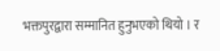भक्तपुरद्वारा सम्मानित हुनुभएको थियो । र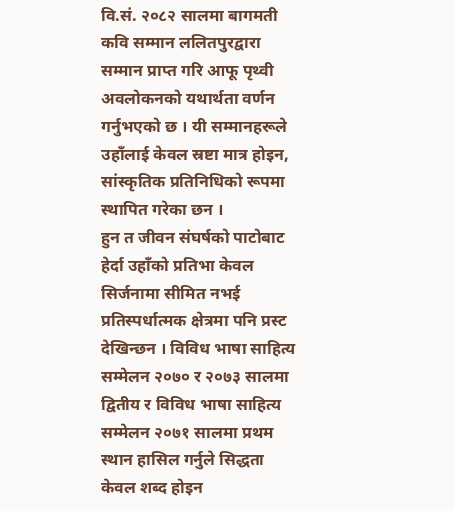वि.सं. २०८२ सालमा बागमती कवि सम्मान ललितपुरद्वारा सम्मान प्राप्त गरि आफू पृथ्वी अवलोकनको यथार्थता वर्णन गर्नुभएको छ । यी सम्मानहरूले उहाँलाई केवल स्रष्टा मात्र होइन, सांस्कृतिक प्रतिनिधिको रूपमा स्थापित गरेका छन ।
हुन त जीवन संघर्षको पाटोबाट हेर्दा उहाँको प्रतिभा केवल सिर्जनामा सीमित नभई प्रतिस्पर्धात्मक क्षेत्रमा पनि प्रस्ट देखिन्छन । विविध भाषा साहित्य सम्मेलन २०७० र २०७३ सालमा द्वितीय र विविध भाषा साहित्य सम्मेलन २०७१ सालमा प्रथम स्थान हासिल गर्नुले सिद्धता केवल शब्द होइन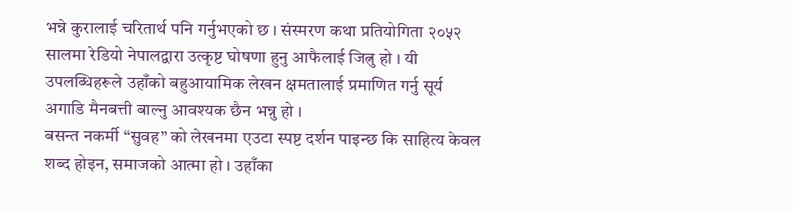भन्ने कुरालाई चरितार्थ पनि गर्नुभएको छ । संस्मरण कथा प्रतियोगिता २०५२ सालमा रेडियो नेपालद्वारा उत्कृष्ट घोषणा हुनु आफैलाई जित्नु हो । यी उपलब्धिहरूले उहाँको बहुआयामिक लेखन क्षमतालाई प्रमाणित गर्नु सूर्य अगाडि मैनबत्ती बाल्नु आवश्यक छैन भन्नु हो ।
बसन्त नकर्मी “सुवह” को लेखनमा एउटा स्पष्ट दर्शन पाइन्छ कि साहित्य केवल शब्द होइन, समाजको आत्मा हो । उहाँका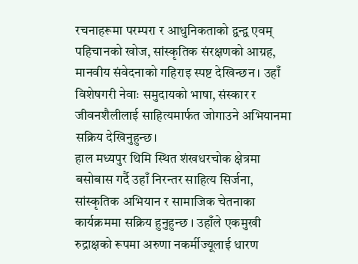रचनाहरूमा परम्परा र आधुनिकताको द्वन्द्व एवम् पहिचानको खोज, सांस्कृतिक संरक्षणको आग्रह, मानवीय संवेदनाको गहिराइ स्पष्ट देखिन्छन । उहाँ विशेषगरी नेवाः समुदायको भाषा, संस्कार र जीवनशैलीलाई साहित्यमार्फत जोगाउने अभियानमा सक्रिय देखिनुहुन्छ।
हाल मध्यपुर थिमि स्थित शंखधरचोक क्षेत्रमा बसोबास गर्दै उहाँ निरन्तर साहित्य सिर्जना, सांस्कृतिक अभियान र सामाजिक चेतनाका कार्यक्रममा सक्रिय हुनुहुन्छ । उहाँले एकमुखी रुद्राक्षको रूपमा अरुणा नकर्मीज्यूलाई धारण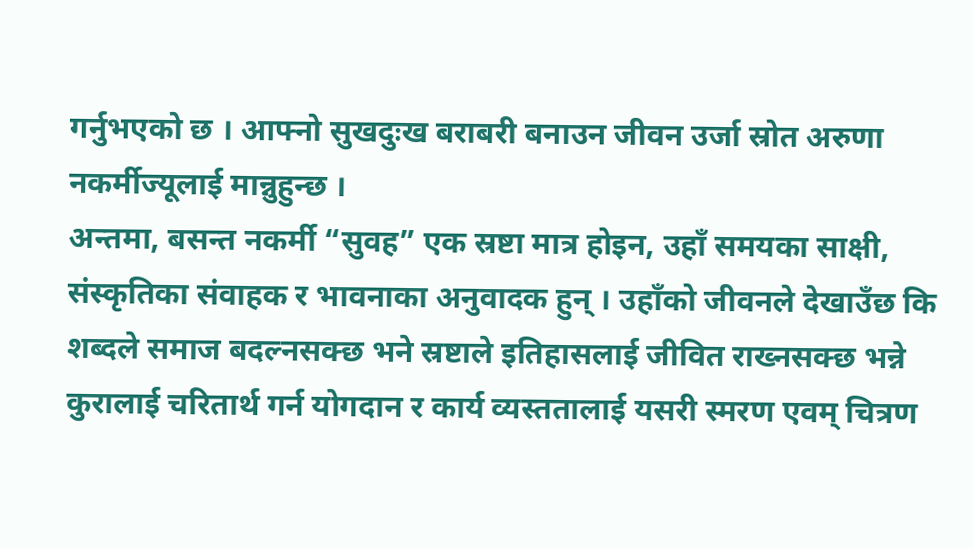गर्नुभएको छ । आफ्नो सुखदुःख बराबरी बनाउन जीवन उर्जा स्रोत अरुणा नकर्मीज्यूलाई मान्नुहुन्छ ।
अन्तमा, बसन्त नकर्मी “सुवह” एक स्रष्टा मात्र होइन, उहाँ समयका साक्षी, संस्कृतिका संवाहक र भावनाका अनुवादक हुन् । उहाँको जीवनले देखाउँछ कि शब्दले समाज बदल्नसक्छ भने स्रष्टाले इतिहासलाई जीवित राख्नसक्छ भन्ने कुरालाई चरितार्थ गर्न योगदान र कार्य व्यस्ततालाई यसरी स्मरण एवम् चित्रण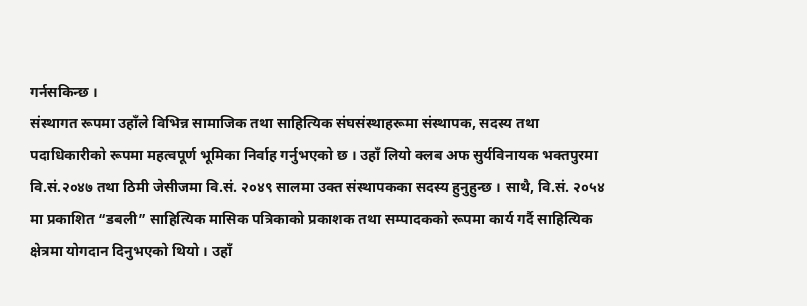गर्नसकिन्छ ।
संस्थागत रूपमा उहाँले विभिन्न सामाजिक तथा साहित्यिक संघसंस्थाहरूमा संस्थापक, सदस्य तथा पदाधिकारीको रूपमा महत्वपूर्ण भूमिका निर्वाह गर्नुभएको छ । उहाँ लियो क्लब अफ सुर्यविनायक भक्तपुरमा वि.सं.२०४७ तथा ठिमी जेसीजमा वि.सं. २०४९ सालमा उक्त संस्थापकका सदस्य हुनुहुन्छ । साथै, वि.सं. २०५४ मा प्रकाशित “डबली” साहित्यिक मासिक पत्रिकाको प्रकाशक तथा सम्पादकको रूपमा कार्य गर्दै साहित्यिक क्षेत्रमा योगदान दिनुभएको थियो । उहाँ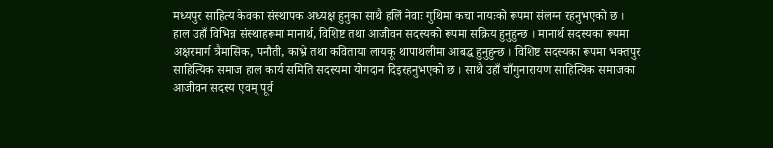मध्यपुर साहित्य केवका संस्थापक अध्यक्ष हुनुका साथै हलिं नेवाः गुथिमा कचा नायःको रूपमा संलग्न रहनुभएको छ ।
हाल उहाँ विभिन्न संस्थाहरूमा मानार्थ, विशिष्ट तथा आजीवन सदस्यको रूपमा सक्रिय हुनुहुन्छ । मानार्थ सदस्यका रूपमा अक्षरमार्ग त्रैमासिक, पनौती, काभ्रे तथा कविताया लायकू थापाथलीमा आबद्ध हुनुहुन्छ । विशिष्ट सदस्यका रूपमा भक्तपुर साहित्यिक समाज हाल कार्य समिति सदस्यमा योगदान दिइरहनुभएको छ । साथै उहाँ चाँगुनारायण साहित्यिक समाजका आजीवन सदस्य एवम् पूर्व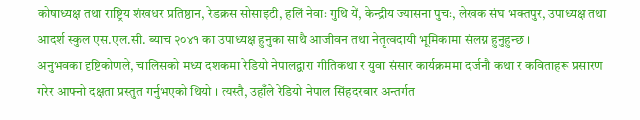कोषाध्यक्ष तथा राष्ट्रिय शंखधर प्रतिष्ठान, रेडक्रस सोसाइटी, हलिं नेवाः गुथि यें, केन्द्रीय ज्यासना पुचः, लेखक संघ भक्तपुर, उपाध्यक्ष तथा आदर्श स्कुल एस.एल.सी. ब्याच २०४१ का उपाध्यक्ष हुनुका साथै आजीवन तथा नेतृत्वदायी भूमिकामा संलग्न हुनुहुन्छ ।
अनुभवका दृष्टिकोणले, चालिसको मध्य दशकमा रेडियो नेपालद्वारा गीतिकथा र युवा संसार कार्यक्रममा दर्जनौ कथा र कविताहरू प्रसारण गरेर आफ्नो दक्षता प्रस्तुत गर्नुभएको थियो । त्यस्तै, उहाँले रेडियो नेपाल सिंहदरबार अन्तर्गत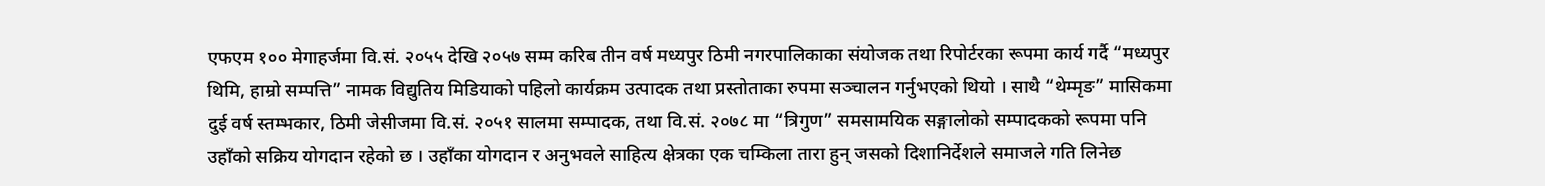एफएम १०० मेगाहर्जमा वि.सं. २०५५ देखि २०५७ सम्म करिब तीन वर्ष मध्यपुर ठिमी नगरपालिकाका संयोजक तथा रिपोर्टरका रूपमा कार्य गर्दै “मध्यपुर थिमि, हाम्रो सम्पत्ति” नामक विद्युतिय मिडियाको पहिलो कार्यक्रम उत्पादक तथा प्रस्तोताका रुपमा सञ्चालन गर्नुभएको थियो । साथै “थेम्मृङ” मासिकमा दुई वर्ष स्तम्भकार, ठिमी जेसीजमा वि.सं. २०५१ सालमा सम्पादक, तथा वि.सं. २०७८ मा “त्रिगुण” समसामयिक सङ्गालोको सम्पादकको रूपमा पनि उहाँको सक्रिय योगदान रहेको छ । उहाँका योगदान र अनुभवले साहित्य क्षेत्रका एक चम्किला तारा हुन् जसको दिशानिर्देशले समाजले गति लिनेछ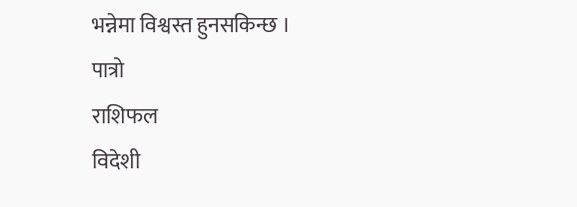भन्नेमा विश्वस्त हुनसकिन्छ ।
पात्रो
राशिफल
विदेशी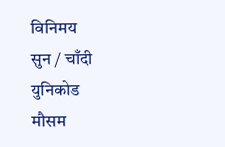विनिमय
सुन / चाँदी
युनिकोड
मौसम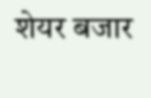शेयर बजार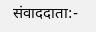संवाददाता:-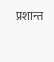प्रशान्त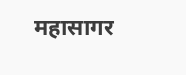महासागर